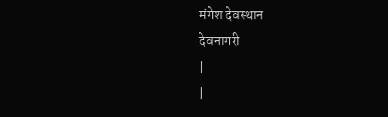मंगेश देवस्थान
देवनागरी
|
|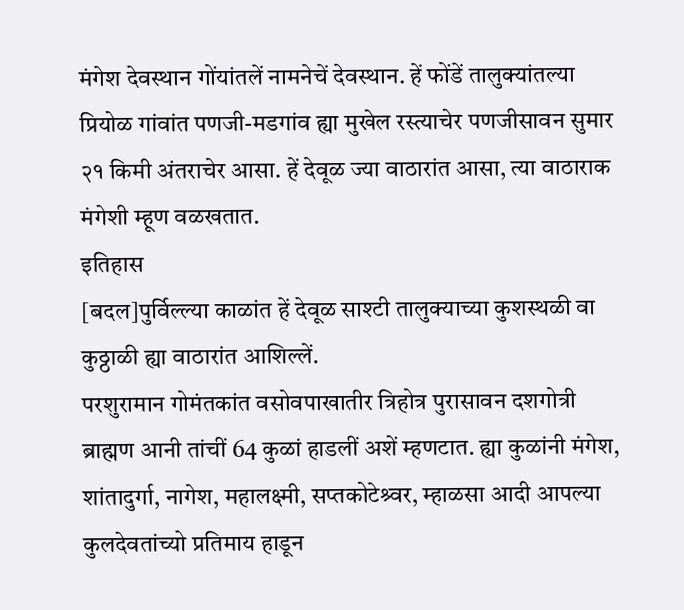मंगेश देवस्थान गोंयांतलें नामनेचें देवस्थान. हें फोंडें तालुक्यांतल्या प्रियोळ गांवांत पणजी-मडगांव ह्या मुखेल रस्त्याचेर पणजीसावन सुमार २१ किमी अंतराचेर आसा. हें देवूळ ज्या वाठारांत आसा, त्या वाठाराक मंगेशी म्हूण वळखतात.
इतिहास
[बदल]पुर्विल्ल्या काळांत हें देवूळ साश्टी तालुक्याच्या कुशस्थळी वा कुठ्ठाळी ह्या वाठारांत आशिल्लें.
परशुरामान गोमंतकांत वसोवपाखातीर त्रिहोत्र पुरासावन दशगोत्री ब्राह्मण आनी तांचीं 64 कुळां हाडलीं अशें म्हणटात. ह्या कुळांनी मंगेश, शांतादुर्गा, नागेश, महालक्ष्मी, सप्तकोटेश्र्वर, म्हाळसा आदी आपल्या कुलदेवतांच्यो प्रतिमाय हाडून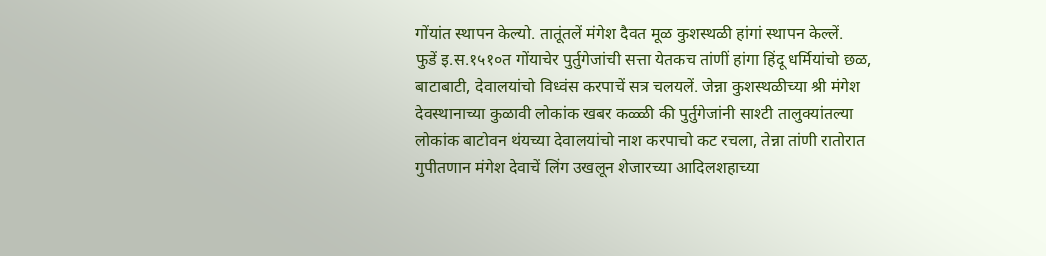गोंयांत स्थापन केल्यो. तातूंतलें मंगेश दैवत मूळ कुशस्थळी हांगां स्थापन केल्लें.
फुडें इ.स.१५१०त गोंयाचेर पुर्तुगेजांची सत्ता येतकच तांणीं हांगा हिंदू धर्मियांचो छळ, बाटाबाटी, देवालयांचो विध्वंस करपाचें सत्र चलयलें. जेन्ना कुशस्थळीच्या श्री मंगेश देवस्थानाच्या कुळावी लोकांक खबर कळ्ळी की पुर्तुगेजांनी साश्टी तालुक्यांतल्या लोकांक बाटोवन थंयच्या देवालयांचो नाश करपाचो कट रचला, तेन्ना तांणी रातोरात गुपीतणान मंगेश देवाचें लिंग उखलून शेजारच्या आदिलशहाच्या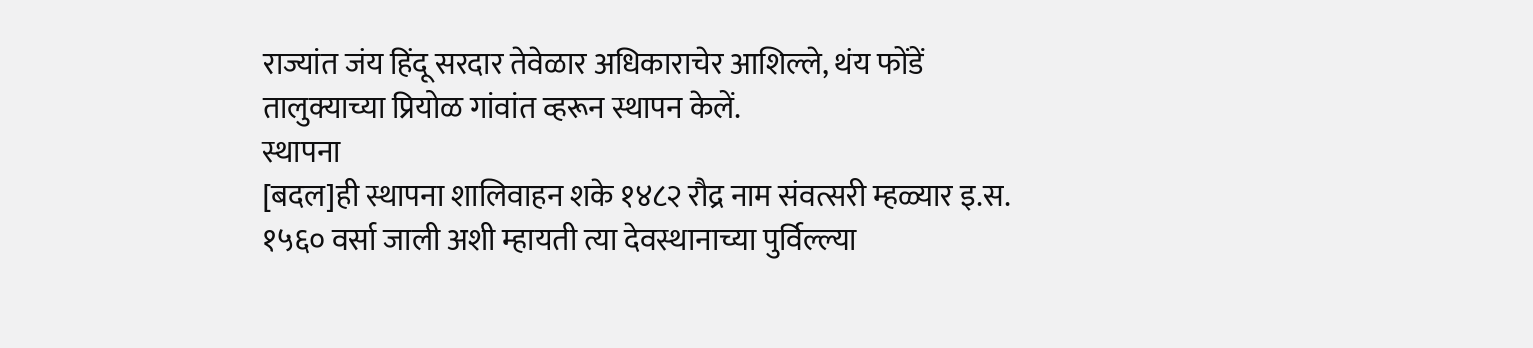राज्यांत जंय हिंदू सरदार तेवेळार अधिकाराचेर आशिल्ले, थंय फोंडें तालुक्याच्या प्रियोळ गांवांत व्हरून स्थापन केलें.
स्थापना
[बदल]ही स्थापना शालिवाहन शके १४८२ रौद्र नाम संवत्सरी म्हळ्यार इ.स. १५६० वर्सा जाली अशी म्हायती त्या देवस्थानाच्या पुर्विल्ल्या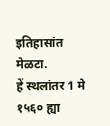इतिहासांत मेळटा.
हें स्थलांतर 1 मे १५६० ह्या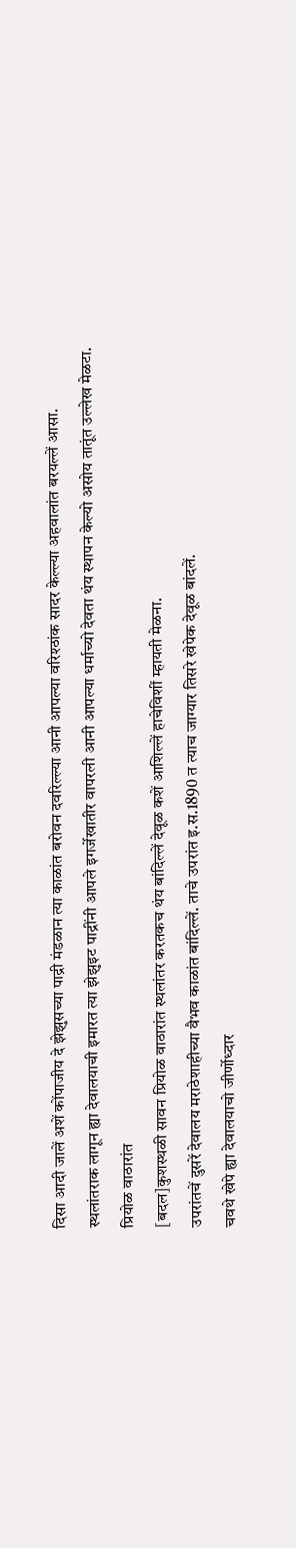दिसा आदी जालें अशें कोंपाजीय दे झेझुसच्या पाद्री मंडळान त्या काळांत बरोवन दवरिल्ल्या आनी आपल्या वरिश्ठांक सादर केल्ल्या अहवालांत बरयल्लें आसा.
स्थलांतराक लागून ह्या देवालयाची इमारत त्या झेझुइट पाद्रींनी आपले इगर्जेखातीर वापरली आनी आपल्या धर्माच्यो देवता थंय स्थापन केल्यो असोय तातूंत उल्लेख मेळटा.
प्रियोळ वाठारांत
[बदल]कुशस्थळी सावन प्रियोळ वाठारांत स्थलांतर करतकच थंय बांदिल्लें देवूळ कशें आशिल्लें हाचेविशीं म्हायती मेळना.
उपरांतचें दुसरें देवालय मराठेशाहीच्या वैभव काळांत बांदिल्लें. ताचे उपरांत इ.स.1890 त त्याच जाग्यार तिसरे खेपेक देवूळ बांदलें.
चवथे खेपे ह्या देवालयाचो जीर्णोध्दार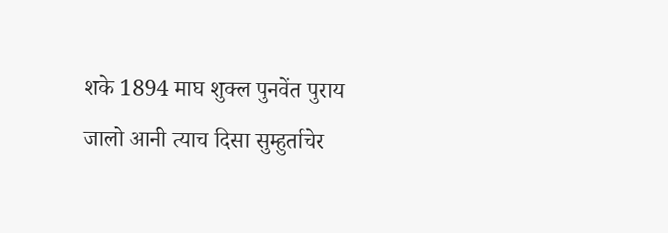शके 1894 माघ शुक्ल पुनवेंत पुराय जालो आनी त्याच दिसा सुम्हुर्ताचेर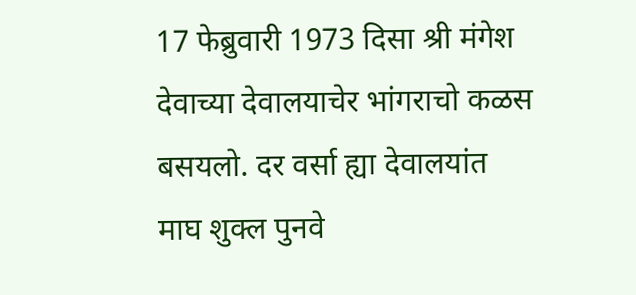17 फेब्रुवारी 1973 दिसा श्री मंगेश देवाच्या देवालयाचेर भांगराचो कळस बसयलो. दर वर्सा ह्या देवालयांत माघ शुक्ल पुनवे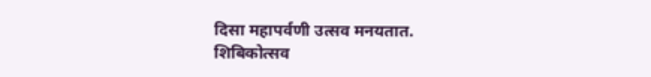दिसा महापर्वणी उत्सव मनयतात.
शिबिकोत्सव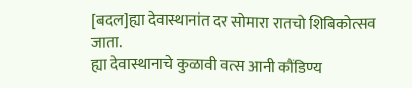[बदल]ह्या देवास्थानांत दर सोमारा रातचो शिबिकोत्सव जाता.
ह्या देवास्थानाचे कुळावी वत्स आनी कौंडिण्य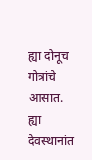ह्या दोनूच गोत्रांचे आसात. ह्या देवस्थानांत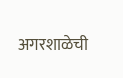अगरशाळेची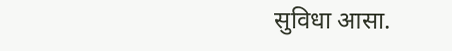सुविधा आसा.